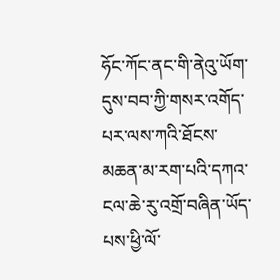ཧོང་ཀོང་ནང་གི་ནེའུ་ཡོག་དུས་བབ་ཀྱི་གསར་འགོད་པར་ལས་ཀའི་ཐོངས་མཆན་མ་རག་པའི་དཀའ་ངལ་ཆེ་རུ་འགྲོ་བཞིན་ཡོད་པས་ཕྱི་ལོ་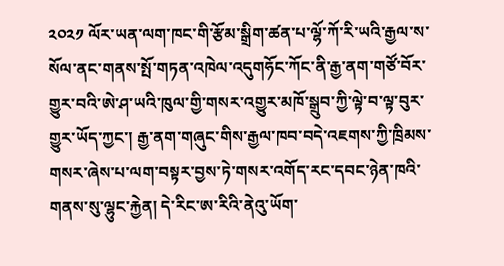༢༠༢༡ ལོར་ཡན་ལག་ཁང་གི་རྩོམ་སྒྲིག་ཚན་པ་ལྷོ་ཀོ་རི་ཡའི་རྒྱལ་ས་སོལ་ནང་གནས་སྤོ་གཏན་འཁེལ་འདུགཧོང་ཀོང་ནི་རྒྱ་ནག་གཙོ་བོར་གྱུར་བའི་ཨེ་ཤ་ཡའི་ཁུལ་གྱི་གསར་འགྱུར་མཁོ་སྒྲུབ་ཀྱི་ལྟེ་བ་ལྟ་བུར་གྱུར་ཡོད་ཀྱང་། རྒྱ་ནག་གཞུང་གིས་རྒྱལ་ཁབ་བདེ་འཇགས་ཀྱི་ཁྲིམས་གསར་ཞེས་པ་ལག་བསྟར་བྱས་ཏེ་གསར་འགོད་རང་དབང་ཉེན་ཁའི་གནས་སུ་ལྷུང་རྐྱེན། དེ་རིང་ཨ་རིའི་ནེའུ་ཡོག་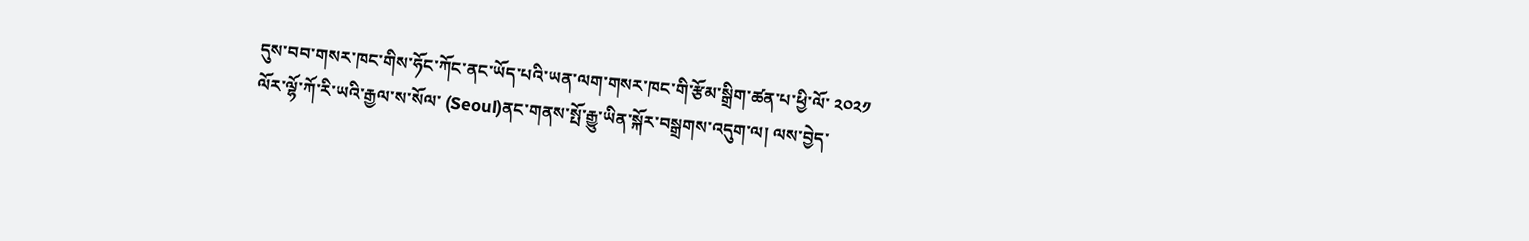དུས་བབ་གསར་ཁང་གིས་ཧོང་ཀོང་ནང་ཡོད་པའི་ཡན་ལག་གསར་ཁང་གི་རྩོམ་སྒྲིག་ཚན་པ་ཕྱི་ལོ་ ༢༠༢༡ ལོར་ལྷོ་ཀོ་རི་ཡའི་རྒྱལ་ས་སོལ་ (Seoul)ནང་གནས་སྤོ་རྒྱུ་ཡིན་སྐོར་བསྒྲགས་འདུག་ལ། ལས་བྱེད་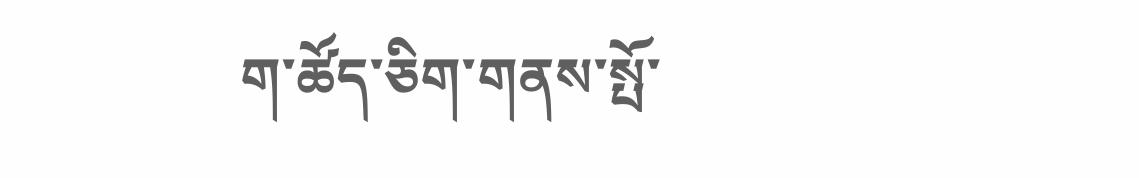ག་ཚོད་ཅིག་གནས་སྤོ་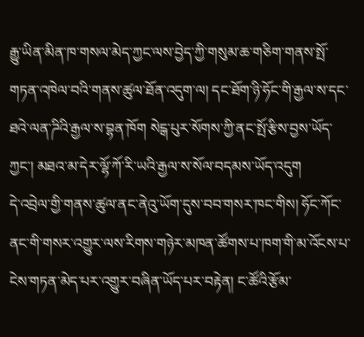རྒྱུ་ཡིན་མིན་ཁ་གསལ་མེད་ཀྱང་ལས་བྱེད་ཀྱི་གསུམ་ཆ་གཅིག་གནས་སྤོ་གཏན་འཁེལ་བའི་གནས་ཚུལ་ཐོན་འདུག་ལ། དང་ཐོག་ཉི་ཧོང་གི་རྒྱལ་ས་དང་ཐའེ་ལན་ཌིའི་རྒྱལ་ས་བྷན་ཁོག སེངྒ་པུར་སོགས་ཀྱི་ནང་སྤོ་རྩིས་བྱས་ཡོད་ཀྱང་། མཐའ་མ་དེར་ལྷོ་ཀོ་རི་ཡའི་རྒྱལ་ས་སོལ་བདམས་ཡོད་འདུག
དེ་འབྲེལ་གྱི་གནས་ཚུལ་ནང་ནེའུ་ཡོག་དུས་བབ་གསར་ཁང་གིས། ཧོང་ཀོང་ནང་གི་གསར་འགྱུར་ལས་རིགས་གཉེར་མཁན་ཚོགས་པ་ཁག་གི་མ་འོངས་པ་ངེས་གཏན་མེད་པར་འགྱུར་བཞིན་ཡོད་པར་བརྟེན། ང་ཚོའི་རྩོམ་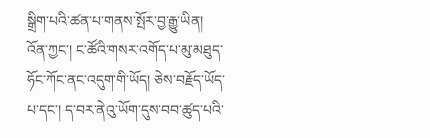སྒྲིག་པའི་ཚན་པ་གནས་སྤོར་བྱ་རྒྱུ་ཡིན། འོན་ཀྱང་། ང་ཚོའི་གསར་འགོད་པ་མུ་མཐུད་ཧོང་ཀོང་ནང་འདུག་གི་ཡོད། ཅེས་བརྗོད་ཡོད་པ་དང་། ད་བར་ནེའུ་ཡོག་དུས་བབ་ཚུད་པའི་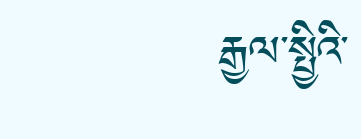རྒྱལ་སྤྱིའི་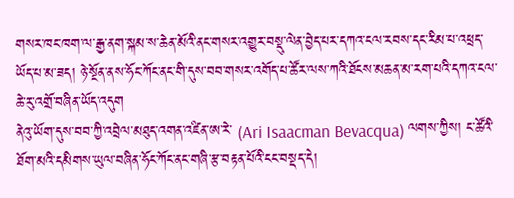གསར་ཁང་ཁག་ལ་རྒྱ་ནག་སྐམ་ས་ཆེན་མོའི་ནང་གསར་འགྱུར་བསྡུ་ལེན་བྱེད་པར་དཀའ་ངལ་རབས་དང་རིམ་པ་འཕྲད་ཡོད་པ་མ་ཟད། ཉེ་སྔོན་ནས་ཧོང་ཀོང་ནང་གི་དུས་བབ་གསར་འགོད་པ་ཚོར་ལས་ཀའི་ཐོངས་མཆན་མ་རག་པའི་དཀའ་ངལ་ཆེ་རུ་འགྲོ་བཞིན་ཡོད་འདུག
ནེའུ་ཡོག་དུས་བབ་ཀྱི་འབྲེལ་མཐུད་འགན་འཛིན་ཨ་རེ་ (Ari Isaacman Bevacqua) ལགས་ཀྱིས། ང་ཚོའི་ཐོག་མའི་དམིགས་ཡུལ་བཞིན་ཧོང་ཀོང་ནང་གཞི་རྩ་བརྟན་པོའི་ངང་བསྡད་དེ།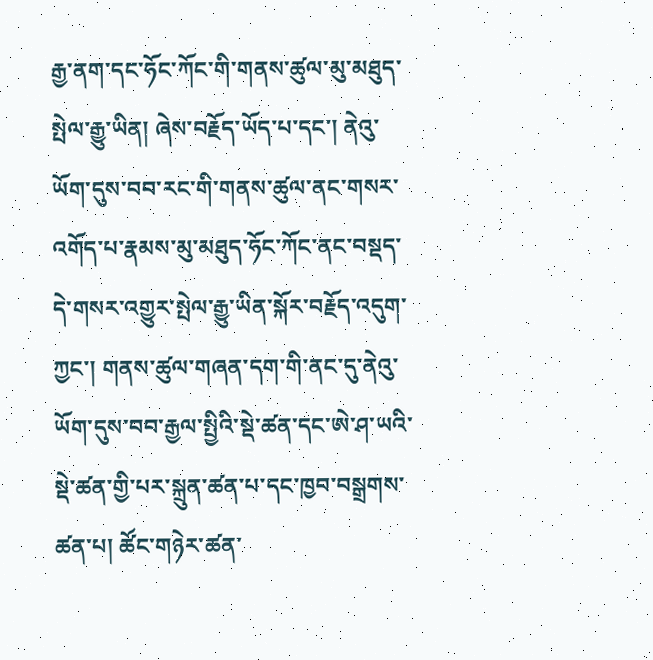རྒྱ་ནག་དང་ཧོང་ཀོང་གི་གནས་ཚུལ་མུ་མཐུད་སྤེལ་རྒྱུ་ཡིན། ཞེས་བརྗོད་ཡོད་པ་དང་། ནེའུ་ཡོག་དུས་བབ་རང་གི་གནས་ཚུལ་ནང་གསར་འགོད་པ་རྣམས་མུ་མཐུད་ཧོང་ཀོང་ནང་བསྡད་དེ་གསར་འགྱུར་སྤེལ་རྒྱུ་ཡིན་སྐོར་བརྗོད་འདུག་ཀྱང་། གནས་ཚུལ་གཞན་དག་གི་ནང་དུ་ནེའུ་ཡོག་དུས་བབ་རྒྱལ་སྤྱིའི་སྡེ་ཚན་དང་ཨེ་ཤ་ཡའི་སྡེ་ཚན་གྱི་པར་སྐྲུན་ཚན་པ་དང་ཁྱབ་བསྒྲགས་ཚན་པ། ཚོང་གཉེར་ཚན་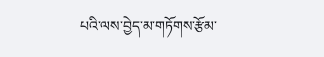པའི་ལས་བྱེད་མ་གཏོགས་རྩོམ་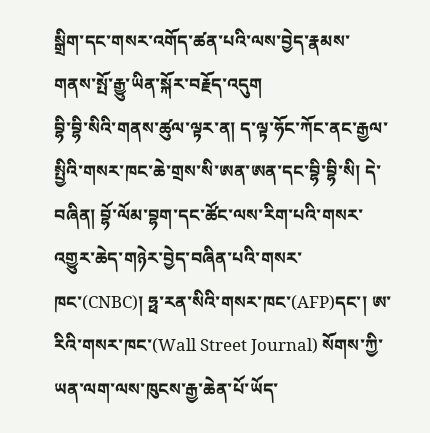སྒྲིག་དང་གསར་འགོད་ཚན་པའི་ལས་བྱེད་རྣམས་གནས་སྤོ་རྒྱུ་ཡིན་སྐོར་བརྗོད་འདུག
བྷི་བྷི་སིའི་གནས་ཚུལ་ལྟར་ན། ད་ལྟ་ཧོང་ཀོང་ནང་རྒྱལ་སྤྱིའི་གསར་ཁང་ཆེ་གྲས་སི་ཨན་ཨན་དང་བྷི་བྷི་སི། དེ་བཞིན། བྷོ་ལོམ་བྷག་དང་ཚོང་ལས་རིག་པའི་གསར་འགྱུར་ཆེད་གཉེར་བྱེད་བཞིན་པའི་གསར་ཁང་(CNBC)། ཧྥ་རན་སིའི་གསར་ཁང་(AFP)དང་། ཨ་རིའི་གསར་ཁང་(Wall Street Journal) སོགས་ཀྱི་ཡན་ལག་ལས་ཁུངས་རྒྱ་ཆེན་པོ་ཡོད་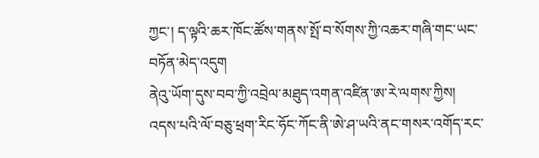ཀྱང་། ད་ལྟའི་ཆར་ཁོང་ཚོས་གནས་སྤོ་བ་སོགས་ཀྱི་འཆར་གཞི་གང་ཡང་བཏོན་མེད་འདུག
ནེའུ་ཡོག་དུས་བབ་ཀྱི་འབྲེལ་མཐུད་འགན་འཛིན་ཨ་རེ་ལགས་ཀྱིས། འདས་པའི་ལོ་བཅུ་ཕྲག་རིང་ཧོང་ཀོང་ནི་ཨེ་ཤ་ཡའི་ནང་གསར་འགོད་རང་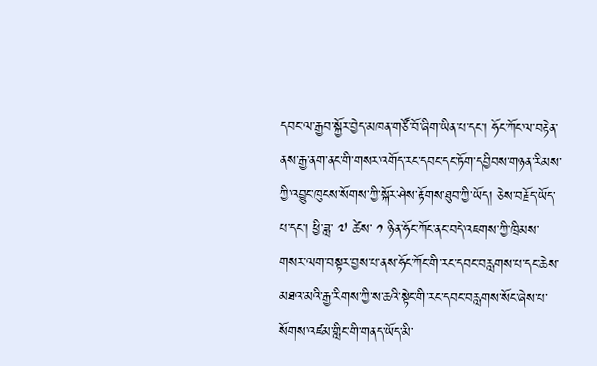དབང་ལ་རྒྱབ་སྐྱོར་བྱེད་མཁན་གཙོ་བོ་ཞིག་ཡིན་པ་དང་། ཧོང་ཀོང་ལ་བརྟེན་ནས་རྒྱ་ནག་ནང་གི་གསར་འགོད་རང་དབང་དང་ཏོག་དབྱིབས་གཉན་རིམས་ཀྱི་འབྱུང་ཁུངས་སོགས་ཀྱི་སྐོར་ཤེས་རྟོགས་ཐུབ་ཀྱི་ཡོད། ཅེས་བརྗོད་ཡོད་པ་དང་། ཕྱི་ཟླ་ ༧ ཚེས་ ༡ ཉིན་ཧོང་ཀོང་ནང་བདེ་འཇགས་ཀྱི་ཁྲིམས་གསར་ལག་བསྟར་བྱས་པ་ནས་ཧོང་ཀོང་གི་རང་དབང་བརླགས་པ་དང་ཆེས་མཐའ་མའི་རྒྱ་རིགས་ཀྱི་ས་ཆའི་སྟེང་གི་རང་དབང་བརླགས་སོང་ཞེས་པ་སོགས་འཛམ་གླིང་གི་གནད་ཡོད་མི་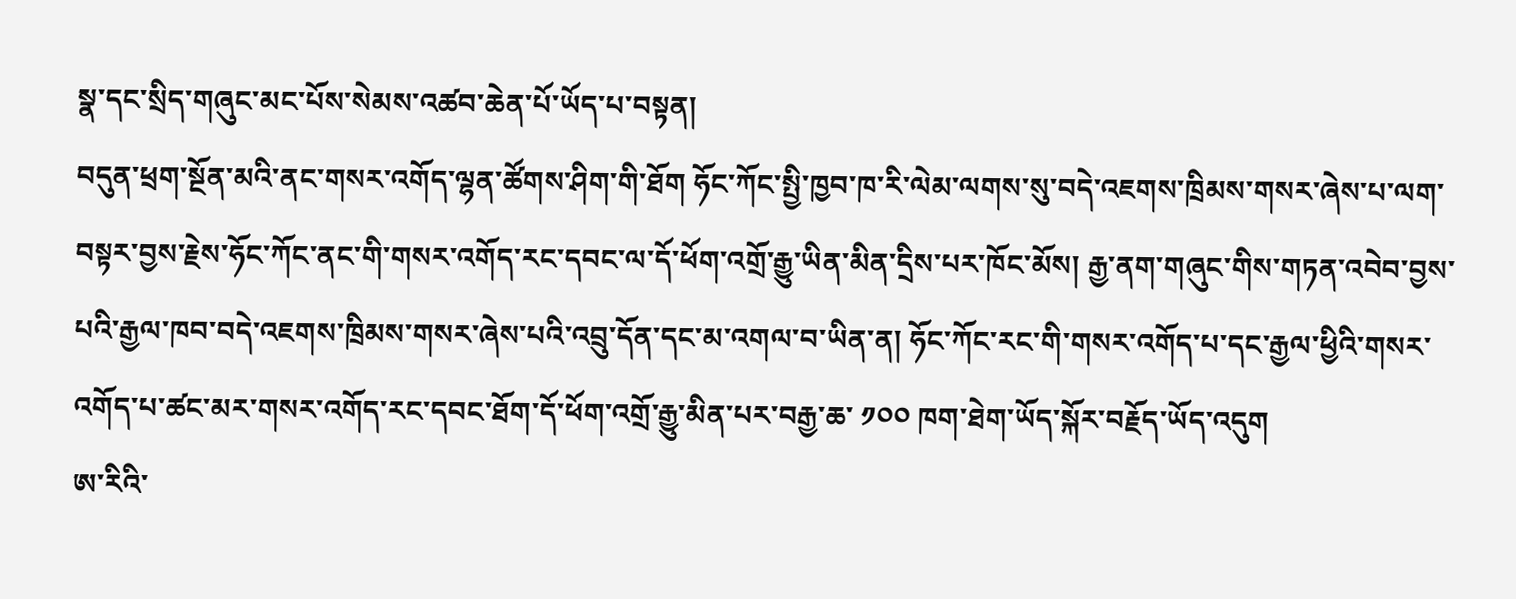སྣ་དང་སྲིད་གཞུང་མང་པོས་སེམས་འཚབ་ཆེན་པོ་ཡོད་པ་བསྟན།
བདུན་ཕྲག་སྔོན་མའི་ནང་གསར་འགོད་ལྷན་ཚོགས་ཤིག་གི་ཐོག ཧོང་ཀོང་སྤྱི་ཁྱབ་ཁ་རི་ལེམ་ལགས་སུ་བདེ་འཇགས་ཁྲིམས་གསར་ཞེས་པ་ལག་བསྟར་བྱས་རྗེས་ཧོང་ཀོང་ནང་གི་གསར་འགོད་རང་དབང་ལ་དོ་ཕོག་འགྲོ་རྒྱུ་ཡིན་མིན་དྲིས་པར་ཁོང་མོས། རྒྱ་ནག་གཞུང་གིས་གཏན་འབེབ་བྱས་པའི་རྒྱལ་ཁབ་བདེ་འཇགས་ཁྲིམས་གསར་ཞེས་པའི་འབྲུ་དོན་དང་མ་འགལ་བ་ཡིན་ན། ཧོང་ཀོང་རང་གི་གསར་འགོད་པ་དང་རྒྱལ་ཕྱིའི་གསར་འགོད་པ་ཚང་མར་གསར་འགོད་རང་དབང་ཐོག་དོ་ཕོག་འགྲོ་རྒྱུ་མིན་པར་བརྒྱ་ཆ་ ༡༠༠ ཁག་ཐེག་ཡོད་སྐོར་བརྗོད་ཡོད་འདུག
ཨ་རིའི་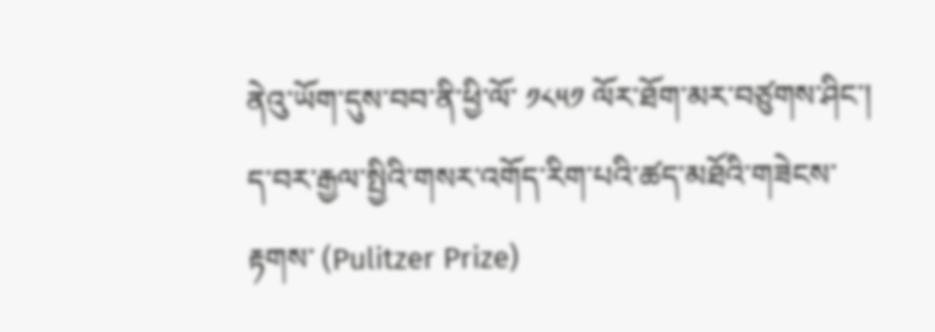ནེའུ་ཡོག་དུས་བབ་ནི་ཕྱི་ལོ་ ༡༨༥༡ ལོར་ཐོག་མར་བཙུགས་ཤིང་། ད་བར་རྒྱལ་སྤྱིའི་གསར་འགོད་རིག་པའི་ཚད་མཐོའི་གཟེངས་རྟགས་ (Pulitzer Prize)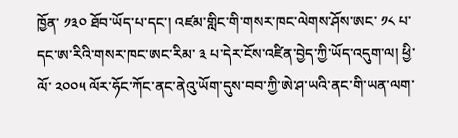ཁྱོན་ ༡༣༠ ཐོབ་ཡོད་པ་དང་། འཛམ་གླིང་གི་གསར་ཁང་ལེགས་ཤོས་ཨང་ ༡༨ པ་དང་ཨ་རིའི་གསར་ཁང་ཨང་རིམ་ ༣ པ་དེར་ངོས་འཛིན་བྱེད་ཀྱི་ཡོད་འདུག་ལ། ཕྱི་ལོ་ ༢༠༠༥ ལོར་ཧོང་ཀོང་ནང་ནེའུ་ཡོག་དུས་བབ་ཀྱི་ཨེ་ཤ་ཡའི་ནང་གི་ཡན་ལག་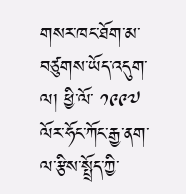གསར་ཁང་ཐོག་མ་བཙུགས་ཡོད་འདུག་ལ། ཕྱི་ལོ་ ༡༩༩༧ ལོར་ཧོང་ཀོང་རྒྱ་ནག་ལ་རྩིས་སྤྲོད་ཀྱི་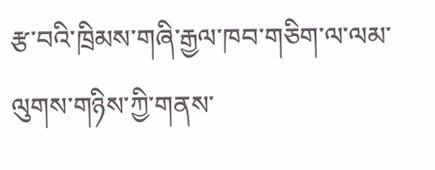རྩ་བའི་ཁྲིམས་གཞི་རྒྱལ་ཁབ་གཅིག་ལ་ལམ་ལུགས་གཉིས་ཀྱི་གནས་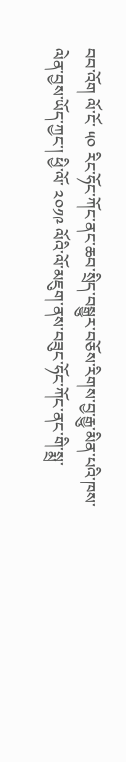བབ་འོག ལོ་ངོ་ ༥༠ རིང་ཧོང་ཀོང་ནང་ཆབ་སྲིད་བསྒྱུར་བཅོས་རིགས་བྱ་རྒྱུ་མིན་པའི་ཁས་ལེན་བྱས་ཡོད་ཀྱང་། ཕྱི་ལོ་ ༢༠༡༩ ལོའི་ལོ་མཇུག་ནས་བཟུང་ཧོང་ཀོང་ནང་གི་སྨྲ་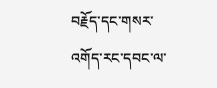བརྗོད་དང་གསར་འགོད་རང་དབང་ལ་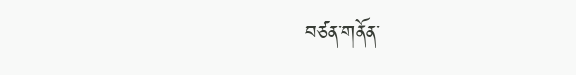བཙན་གནོན་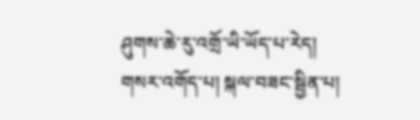ཤུགས་ཆེ་རུ་འགྲོ་ཡི་ཡོད་པ་རེད།
གསར་འགོད་པ། སྐལ་བཟང་སྦྱིན་པ།